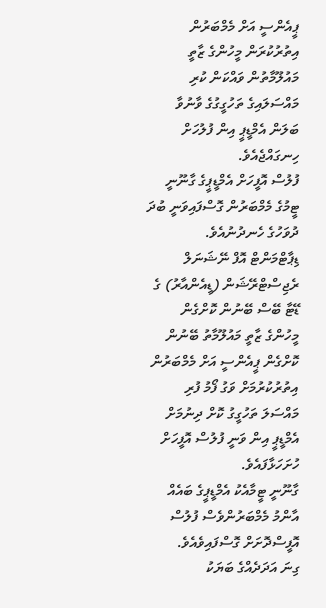ޕީއެންސީ އަށް މެމްބަރުން އިތުރުކުރަން މީހުންގެ ޒާތީ މައުލޫމާތުން ވައްކަން ކުރި މައްސަލައިގެ ތަހުގީގުގެ ވާނުވާ ބަލަން އެމްޑީޕީ އިން ފުލުހަށް ހިނގައްޖެއެވެ.
ފުލުސް އޮފީހަށް އެމްޑީޕީގެ ގާނޫނީ ޓީމުގެ މެމްބަރުން ގޮސްފައިވަނީ ބުދަ ދުވަހުގެ ހެނދުނުއެވެ.
ޑިޕާޓްމަންޓް އޮފް ނޭޝަނަލް ރެޖިސްޓްރޭޝަން (ޑީއެންއާރު) ގެ ޑޭޓާ ބޭސް ބޭނުން ކޮށްގެން މީހުންގެ ޒާތީ މައުލޫމާތު ބޭނުން ކޮށްގެން ޕީއެންސީ އަށް މެމްބަރުން އިތުރުކުރުމަށް ވަގު ފޯމު ފުރި މައްސަލަ ތަހުގީގު ކޮށް ދިނުމަށް އެމްޑީޕީ އިން ވަނީ ފުލުސް އޮފީހަށް ހުށަހަޅާފައެވެ.
ގާނޫނީ ޓީމާއެކު އެމްޑީޕީގެ ބައެއް އާންމު މެމްބަރުންވެސް ފުލުސް އޮފީސްދޮށަށް ގޮސްފައިވެއެވެ.
ގިނަ އަދަދެއްގެ ބަޔަކު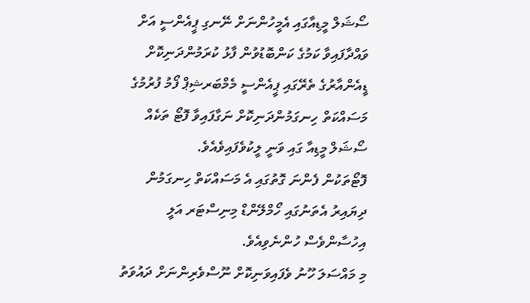ސޯޝަލް މީޑިއާގައި އެމީހުންނަށް ނޭނގި ޕީއެންސީ އަށް ވައްދާފައިވާ ކަމުގެ ކަންބޮޑުވުން ފާޅު ކުރަމުންދަނިކޮށް ޑީއެންއާރުގެ ތެރޭގައި ޕީއެންސީ މެމްބަރޝިޕް ފޯމު ފުރުމުގެ މަސައްކަތް ހިނގަމުންދަނިކޮށް ނަގާފައިވާ ފޮޓޯ ތަކެއް ސޯޝަލް މީޑިއާ ގައި ވަނީ ލީކުވެފައިވެއެވެ.
ފޮޓޯތަކުން ފެންނަ ގޮތުގައި އެ މަސައްކަތް ހިނގަމުން ދިޔައިރު އެތަނުގައި ހޯމްލޭންޑް މިނިސްޓަރ އަލީ އިހުސާންވެސް ހުންނެވިއެވެ.
މި މައްސަލަ ހޫނު ވެފައިވަނިކޮށް ނޫސްވެރިންނަށް ދައުވަތު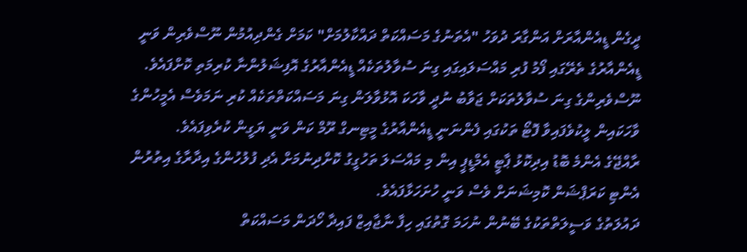ދީގެން ޑީއެންއާރަށް އަންގާރަ ދުވަހު "އެތަނުގެ މަސައްކަތް ދައްކާލުމަށް" ކަމަށް ގެންދިއުމުން ނޫސްވެރިން ވަނީ ޑީއެންއާރުގެ ތެރޭގައި ފޯމު ފުރި މައްސަލައިގައި ގިނަ ސުވާލުތަކެއް ޑީއެންއާރުގެ އޮފިޝަލުންނާ ކުރިމަތި ކޮށްފައެވެ.
ނޫސްވެރިންގެ ގިނަ ސުވާލުތަކަށް ޖަވާބު ނުދީ ވާހަކަ އޮޅުވާލަން ގިނަ މަސައްކަތްތަކެއް ކުރި ނަމަވެސް އެމީހުންގެ ވާހަކައިން ލީކުވެފައިވާ ފޮޓޯ ތަކުގައި ފެންނަނީ ޑީއެންއާރުގެ މީޓިނގް ރޫމް ކަން ވަނީ ޔަގީން ކުރެވިފައެވެ.
ރާއްޖޭގެ އެންމެ ބޮޑު އިދިކޮޅު ޕާޓީ އެމްޑީޕީ އިން މި މައްސަލަ ތަހުގީގު ކޮށްދިނުމަށް އެދި ފުލުހުންގެ އިދާރާގެ އިތުރުން އެންޓި ކަރަޕްޝަން ކޮމިޝަނަށް ވެސް ވަނީ ހުށަހަޅާފައެވެ.
ދައުލަތުގެ ވަސީލަތްތަކުގެ ބޭނުން ނުހަމަ ގޮތުގައި ހިފާ ނާޖާއިޒް ފައިދާ ހޯދަން މަސައްކަތް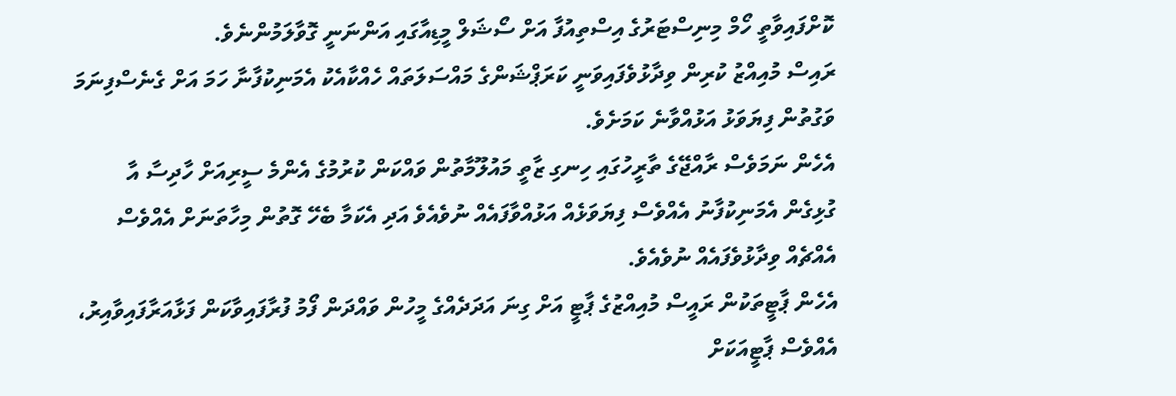ކޮށްފައިވާތީ ހޯމް މިނިސްޓަރުގެ އިސްތިއުފާ އަށް ސޯޝަލް މީޑިއާގައި އަންނަނީ ގޮވާލަމުންނެވެ.
ރައިސް މުއިއްޒު ކުރިން ވިދާޅުވެފައިވަނީ ކަރަޕްޝަންގެ މައްސަލަތައް ހެއްކާއެކު އެމަނިކުފާނާ ހަމަ އަށް ގެނެސްފިނަމަ ވަގުތުން ފިޔަވަޅު އަޅުއްވާނެ ކަމަށެވެ.
އެހެން ނަމަވެސް ރާއްޖޭގެ ތާރީހުގައި ހިނގި ޒާތީ މައުލޫމާތުން ވައްކަން ކުރުމުގެ އެންމެ ސީރިއަށް ހާދިސާ އާ ގުޅިގެން އެމަނިކުފާނު އެއްވެސް ފިޔަވަޅެއް އަޅުއްވާފައެއް ނުވެއެވެ އަދި އެކަމާ ބެހޭ ގޮތުން މިހާތަނަށް އެއްވެސް އެއްޗެއް ވިދާޅުވެފައެއް ނުވެއެވެ.
އެހެން ޕާޓީތަކުން ރައީސް މުއިއްޒުގެ ޕާޓީ އަށް ގިނަ އަދަދެއްގެ މީހުން ވައްދަން ފޯމު ފުރާފައިވާކަން ފަޅާއަރާފައިވާއިރު، އެއްވެސް ޕާޓީއަކަށް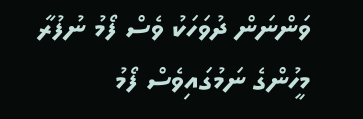ވަންނަން ދުވަހަކު ވެސް ފޯމު ނުފުރާ މީހުންގެ ނަމުގައިވެސް ފޯމު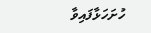ހުށަހަޅާފައިވާ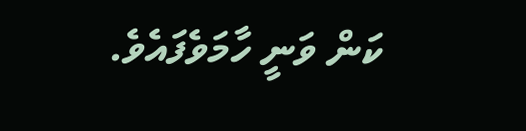ކަން ވަނީ ހާމަވެފައެވެ.